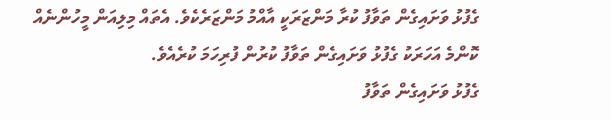ގެފުޅު ވަށައިގެން ތަވާފު ކުރާ މަންޒަރަކީ އާއްމު މަންޒަރެކެވެ. އެތައް މިލިއަން މީހުންނެއް ކޮންމެ އަހަރަކު ގެފުޅު ވަށައިގެން ތަވާފު ކުރުން ފުރިހަމަ ކުރެއެވެ.
ގެފުޅު ވަށައިގެން ތަވާފު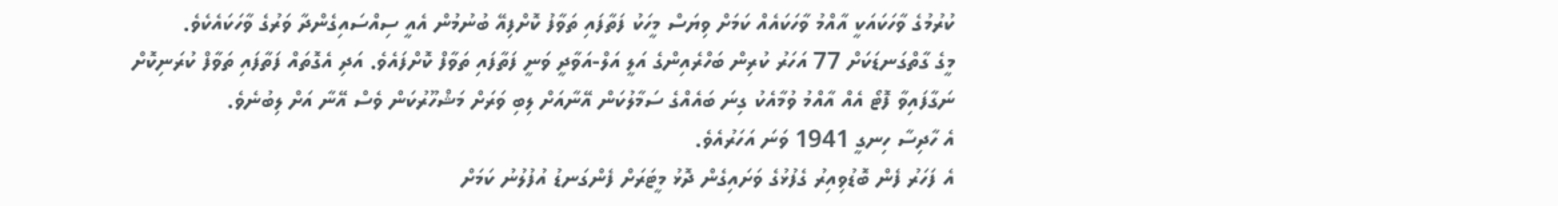ކުރުމުގެ ވާހަކައަކީ އާއްމު ވާހަކައެއް ކަމަށް ވިޔަސް މީހަކު ފަތާފައި ތަވާފު ކޮށްފިއޭ ބުނުމުން އެއީ ސިއްސައިގެންދާ ވަރުގެ ވާހަކައެކެވެ.
މީގެ ގާތްގަނޑަކަށް 77 އަހަރު ކުރިން ބަހްރެއިންގެ އަލީ އަލް-އަވާދީ ވަނީ ފަތާފައި ތަވާފް ކޮށްފައެވެ. އަދި އެގޮތައް ފަތާފައި ތަވާފް ކުރަނިކޮށް ނަގާފައިވާ ފޮޓޯ އެއް އާއްމު ވުމާއެކު ގިނަ ބައެއްގެ ސަމާލުކަން އޭނާއަށް ލިބި ވަރަށް މަޝްހޫރުކަން ވެސް އޭނާ އަށް ލިބުނެވެ.
އެ ހާދިސާ ހިނގީ 1941 ވަނަ އަހަރުއެވެ.
އެ ފަހަރު ފެން ބޮޑުވިއިރު ގެފުޅުގެ ވަށައިގެން ދޮޅު މީޓަރަށް ފެންގަނޑު އުފުލުނު ކަމަށް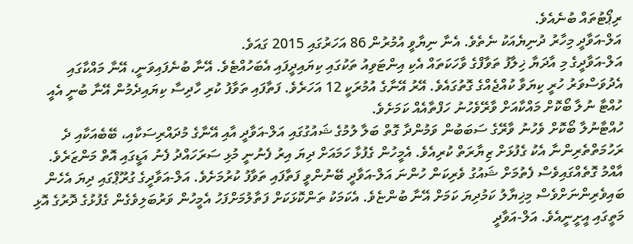ރިޕޯޓުތައް ބުނެއެވެ.
އަލް-އަވާދީ މިހާރު ދުނިޔެއަކު ނެތެވެ. އެނާ ނިޔާވީ އުމުރުން 86 އަހަރުގައި 2015 ގައަވެ.
އަލް-އަވާދީގެ މި އާދަޔާ ޚިލާފު ތަވާފްގެ ވާހަކަތައް އެކި އިންޓަވިއު ތަކުގައި ކިޔައިދީފައި އެބަހުއްޓެވެ. އޭނާ ބުނެފައިވަނީ، އޭނާ މައްކާގައި އެދުވަސްވަރު ހުރީ ކިޔަވާ ކުއްޖެއްގެ ގޮތުގައެވެ. އޭރު އޭނާގެ އުމުރަކީ 12 އަހަރެވެ. ފަތާފައި ތަވާފު ކުރި ހާދިސާ ކިޔައިދެމުން އޭނާ ބުނީ އެއީ ހުއްޓާ ނުލާ ބޯކޮށް މައްކާއަށް ވާރޭވެހުނު ހަފްތާއެއް ކަމަށެވެ.
ހުއްޓާނުލާ ބޯކޮށް ވެހުނު ވާރޭގެ ސަބަބުން ވަމުންދާ ގޮތް ބަލާ ލުމުގެ ޝައުގުގައި އަލް-އަވާދީ އާއި އޭނާގެ މުދައްރިސަކާއި، ބޭބެއަކާއި ދެ ރަހުމަތްތެރިންނާ އެކު ގެފުޅަށް ޒިޔާރަތް ކުރިއެވެ. އެމީހުން ގެފުޅާ ހަމައަށް ދިޔަ އިރު ފެނުނީ މުޅި ސަރަހައްދު ފެނު އަޑީގައި އޮތް މަންޒަރެވެ. އާއްމު ގޮތެއްގައިވެސް ފެތުމަށް ޝައުގު ވެރިކަން ހުންނަ އަލް-އަވާދީ ބޭނުންވީ ފަތާފައި ތަވާފު ކުރުމަށެވެ. އަލް-އަވާދީގެ ގުރޫޕްގައި ދިޔަ އެހެން ބައިވެރިންނަށްވެސް މިޚިޔާލު ކަމުދިޔަ ކަމަށް އޭނާ ބުންޏެވެ. އެކަމަކު ތަންކޮޅަކަށް ފަތާލުމަށްފަހު އެމީހުން ވަރުބަލިވެގެން ގެފުޅުގެ ދޮރުގެ އޮޅި މަތީގައި އީށީނީއެވެ. އަލް-އަވާދީ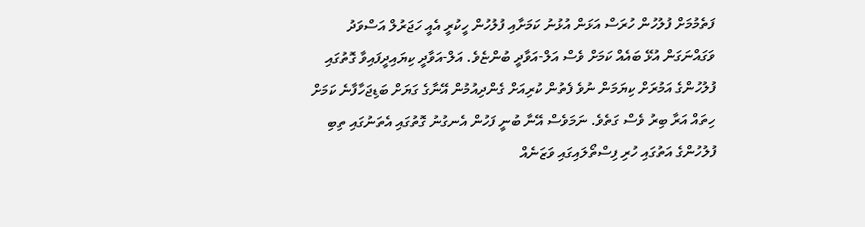ފަތެމުމަށް ފުލުހުން ހުރަސް އަޅަން އުޅުނު ކަމަށާއި ފުލުހުން ހީކުރީ އެއީ ހަޖަރުލް އަސްވަދު ވަގައްނަގަން އުޅޭ ބައެއް ކަމަށް ވެސް އަލް-އަވާދީ ބުންޏެވެ. އަލް-އަވާދީ ކިޔައިދީފައިވާ ގޮތުގައި ފުލުހުންގެ އަމުރަށް ކިޔަމަން ނުވެ ފެތުން ކުރިއަށް ގެންދިއުމުން އޭނާގެ ގަޔަށް ބަޑިޖަހާފާނެ ކަމަށް ހިތައް އަރާ ބިރު ވެސް ގަތެވެ. ނަމަވެސް އޭނާ ބުނީ ފަހުން އެނގުނު ގޮތުގައި އެތަނުގައި ތިބި ފުލުހުންގެ އަތުގައި ހުރި ފިސްތޯލައިގައި ވަޒަނެއް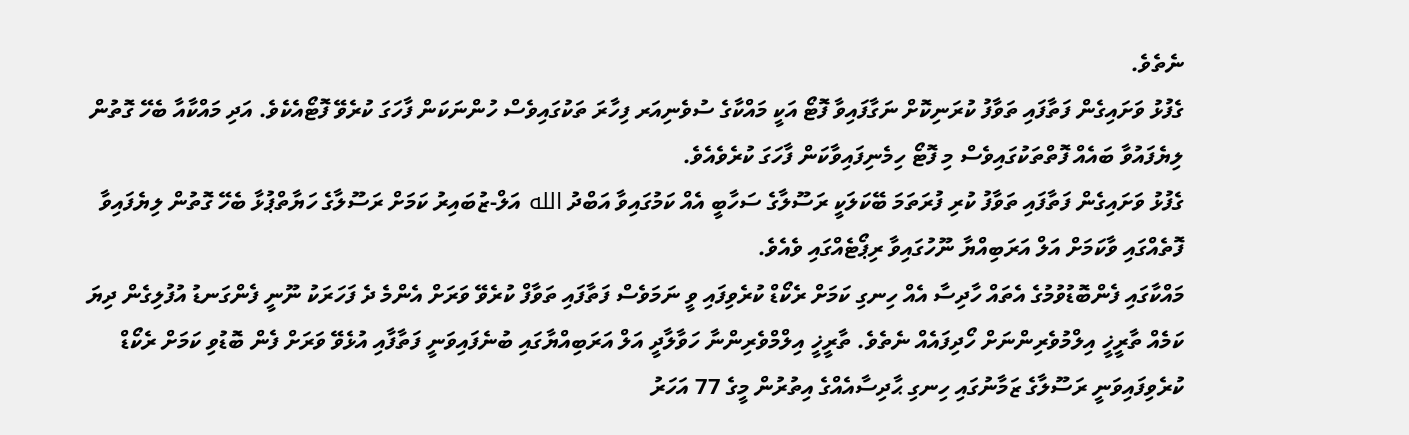ނެތެވެ.
ގެފުޅު ވަށައިގެން ފަތާފައި ތަވާފު ކުރަނިކޮށް ނަގާފައިވާ ފޮޓޯ އަކީ މައްކާގެ ސުވެނިއަރ ފިހާރަ ތަކުގައިވެސް ހުންނަކަން ފާހަގަ ކުރެވޭ ފޮޓޯއެކެވެ. އަދި މައްކާއާ ބެހޭ ގޮތުން ލިޔެފައުވާ ބައެއް ފޮތްތަކުގައިވެސް މި ފޮޓޯ ހިމެނިފައިވާކަން ފާހަގަ ކުރެވެއެވެ.
ގެފުޅު ވަށައިގެން ފަތާފައި ތަވާފު ކުރި ފުރަތަމަ ބޭކަލަކީ ރަސޫލާގެ ސަހާބީ އެއް ކަމުގައިވާ އަބްދު الله އަލް-ޒުބައިރު ކަމަށް ރަސޫލާގެ ހަޔާތްޕުޅާ ބެހޭ ގޮތުން ލިޔެފައިވާ ފޮތެއްގައި ވާކަމަށް އަލް އަރަބިއްޔާ ނޫހުގައިވާ ރިޕޯޓެއްގައި ވެއެވެ.
މައްކާގައި ފެންބޮޑުވުމުގެ އެތައް ހާދިސާ އެއް ހިނގި ކަމަށް ރެކޯޑް ކުރެވިފައި ވީ ނަމަވެސް ފަތާފައި ތަވާފް ކުރެވޭ ވަރަށް އެންމެ ދެ ފަހަރަކު ނޫނީ ފެންގަނޑު އުފުލިގެން ދިޔަ ކަމެއް ތާރީޚީ އިލްމުވެރިންނަށް ހޯދިފައެއް ނެތެވެ. ތާރީޚީ އިލްމްވެރިންނާ ހަވާލާދީ އަލް އަރަބިއްޔާގައި ބުނެފައިވަނީ ފަތާފާއި އުޅެވޭ ވަރަށް ފެން ބޮޑުވި ކަމަށް ރެކޯޑް ކުރެވިފައިވަނީ ރަސޫލާގެ ޒަމާނުގައި ހިނގި ޙާދިސާއެއްގެ އިތުރުން މީގެ 77 އަހަރު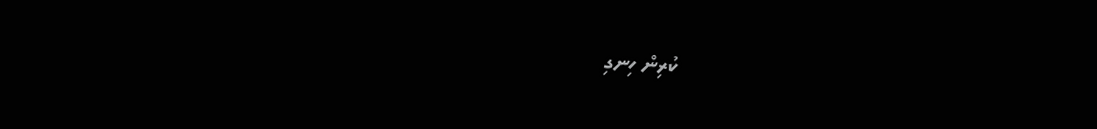ކުރިން ހިނގި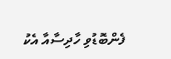ފެންބޮޑުވި ހާދިސާއާ އެކު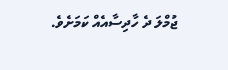ޖުމްލަ ދެ ހާދިސާއެއް ކަމަށެވެ.